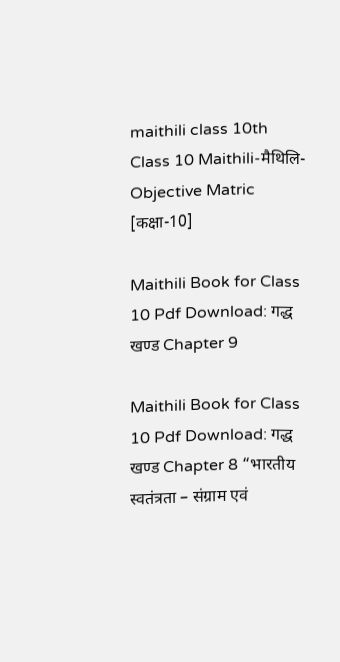maithili class 10th
Class 10 Maithili-मैथिलि-Objective Matric [कक्षा-10]

Maithili Book for Class 10 Pdf Download: गद्ध खण्ड Chapter 9

Maithili Book for Class 10 Pdf Download: गद्ध खण्ड Chapter 8 “भारतीय स्वतंत्रता – संग्राम एवं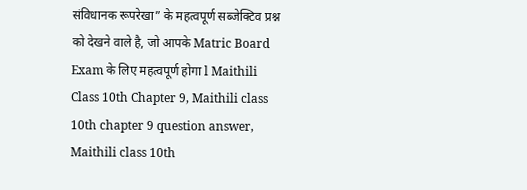संविधानक रूपरेखा” के महत्वपूर्ण सब्जेक्टिव प्रश्न को देखने वाले है, जो आपके Matric Board Exam के लिए महत्वपूर्ण होगा l Maithili Class 10th Chapter 9, Maithili class 10th chapter 9 question answer, Maithili class 10th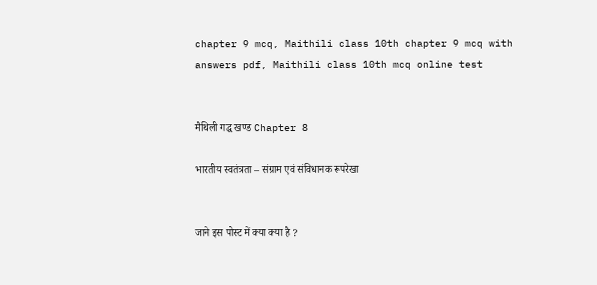chapter 9 mcq, Maithili class 10th chapter 9 mcq with answers pdf, Maithili class 10th mcq online test


मैथिली गद्ध खण्ड Chapter 8

भारतीय स्वतंत्रता – संग्राम एवं संविधानक रूपरेखा


जाने इस पोस्ट में क्या क्या है ?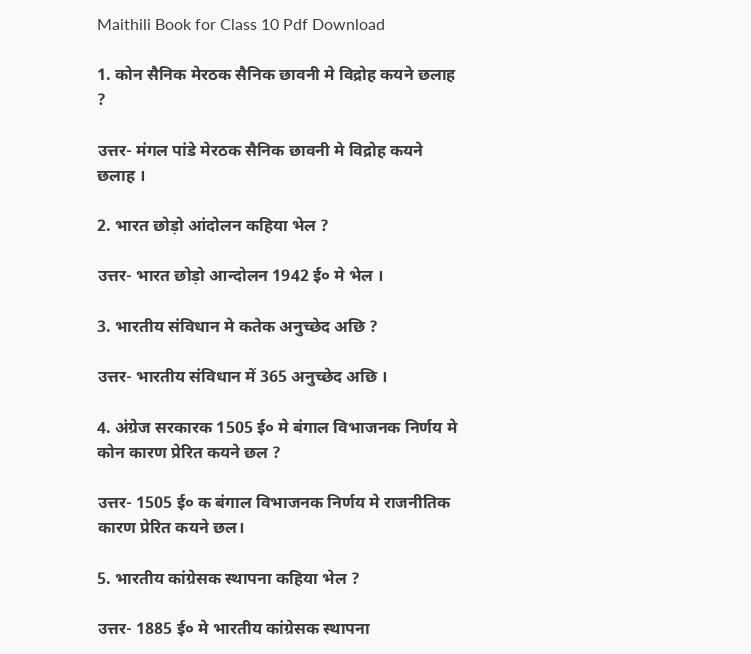Maithili Book for Class 10 Pdf Download

1. कोन सैनिक मेरठक सैनिक छावनी मे विद्रोह कयने छलाह ?

उत्तर- मंगल पांडे मेरठक सैनिक छावनी मे विद्रोह कयने छलाह ।

2. भारत छोड़ो आंदोलन कहिया भेल ?

उत्तर- भारत छोड़ो आन्दोलन 1942 ई० मे भेल ।

3. भारतीय संविधान मे कतेक अनुच्छेद अछि ?

उत्तर- भारतीय संविधान में 365 अनुच्छेद अछि ।

4. अंग्रेज सरकारक 1505 ई० मे बंगाल विभाजनक निर्णय मे कोन कारण प्रेरित कयने छल ?

उत्तर- 1505 ई० क बंगाल विभाजनक निर्णय मे राजनीतिक कारण प्रेरित कयने छल।

5. भारतीय कांग्रेसक स्थापना कहिया भेल ?

उत्तर- 1885 ई० मे भारतीय कांग्रेसक स्थापना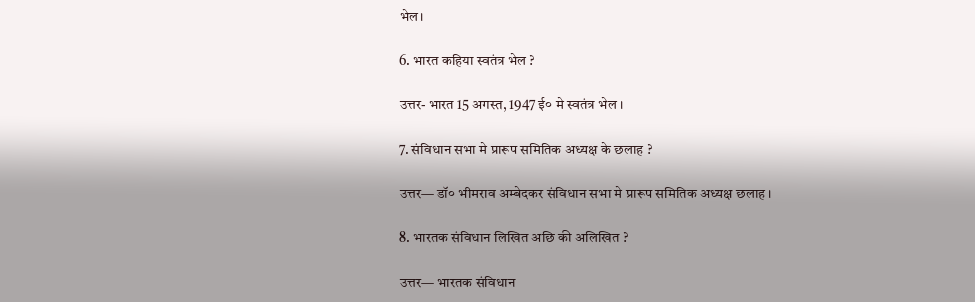भेल।

6. भारत कहिया स्वतंत्र भेल ?

उत्तर- भारत 15 अगस्त, 1947 ई० मे स्वतंत्र भेल ।

7. संविधान सभा मे प्रारूप समितिक अध्यक्ष के छलाह ?

उत्तर— डॉ० भीमराव अम्बेदकर संविधान सभा मे प्रारूप समितिक अध्यक्ष छलाह ।

8. भारतक संविधान लिखित अछि की अलिखित ?

उत्तर— भारतक संविधान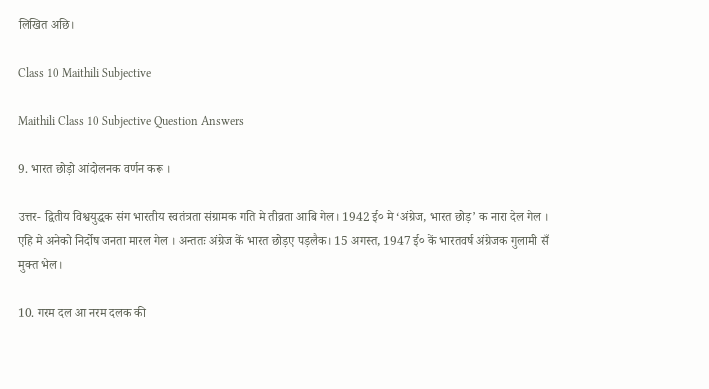लिखित अछि।

Class 10 Maithili Subjective

Maithili Class 10 Subjective Question Answers

9. भारत छोड़ो आंदोलनक वर्णन करू ।

उत्तर- द्वितीय विश्वयुद्धक संग भारतीय स्वतंत्रता संग्रामक गति मे तीव्रता आबि गेल। 1942 ई० मे ‘अंग्रेज, भारत छोड़’ क नारा देल गेल । एहि मे अनेको निर्दोष जनता मारल गेल । अन्ततः अंग्रेज कें भारत छोड़ए पड़लैक। 15 अगस्त, 1947 ई० कें भारतवर्ष अंग्रेजक गुलामी सँ मुक्त भेल।

10. गरम दल आ नरम दलक की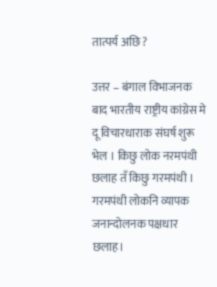तात्पर्य अछि ?

उत्तर – बंगाल विभाजनक बाद भारतीय राष्ट्रीय कांग्रेस मे दू विचारधाराक संघर्ष शुरू भेल । किछु लोक नरमपंथी छलाह तँ किछु गरमपंथी । गरमपंथी लोकनि व्यापक जनान्दोलनक पक्षधार छलाह।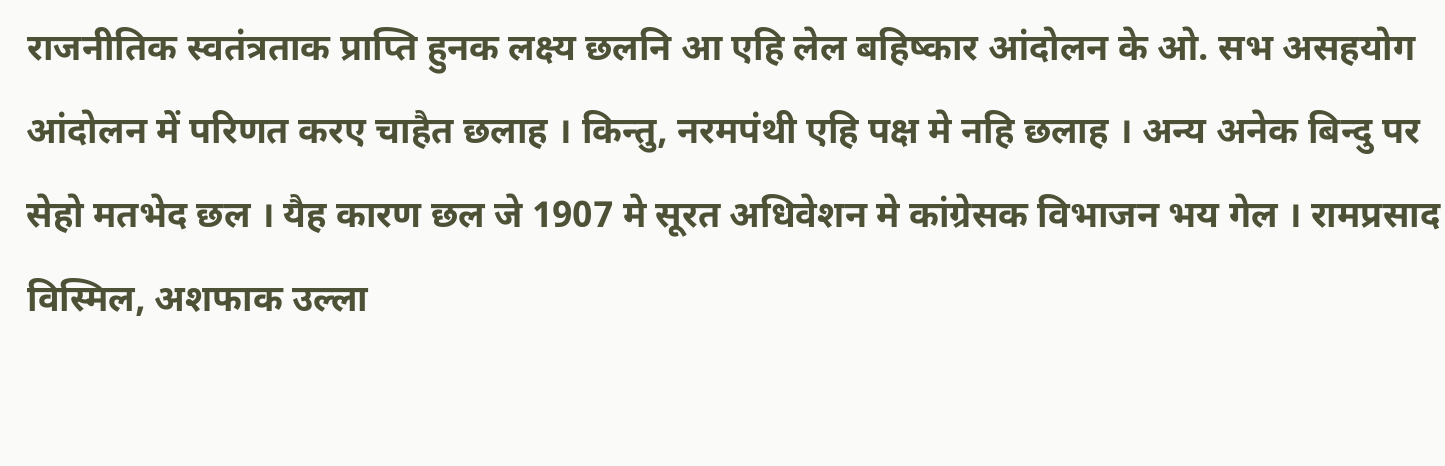राजनीतिक स्वतंत्रताक प्राप्ति हुनक लक्ष्य छलनि आ एहि लेल बहिष्कार आंदोलन के ओ. सभ असहयोग आंदोलन में परिणत करए चाहैत छलाह । किन्तु, नरमपंथी एहि पक्ष मे नहि छलाह । अन्य अनेक बिन्दु पर सेहो मतभेद छल । यैह कारण छल जे 1907 मे सूरत अधिवेशन मे कांग्रेसक विभाजन भय गेल । रामप्रसाद विस्मिल, अशफाक उल्ला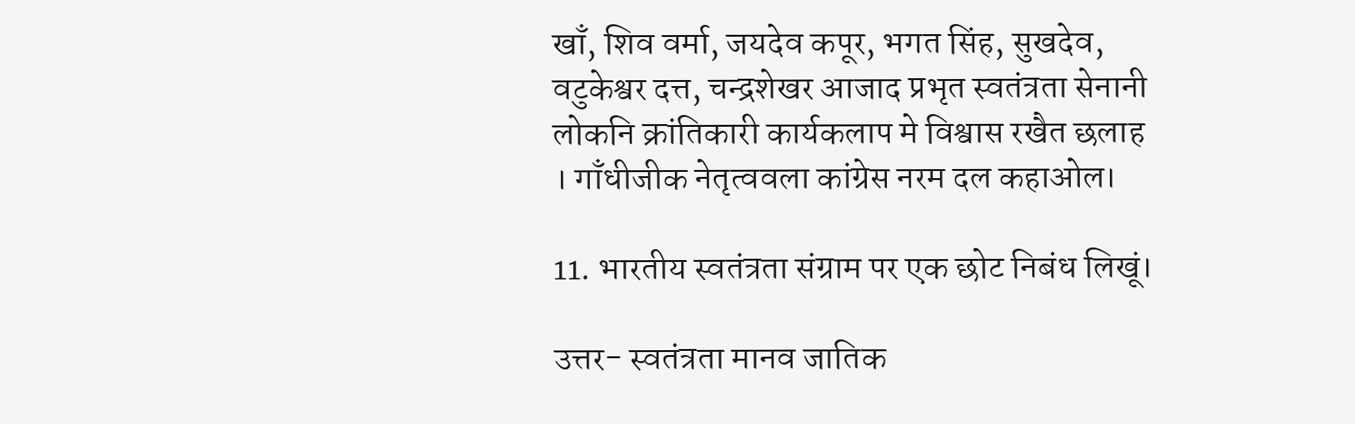खाँ, शिव वर्मा, जयदेव कपूर, भगत सिंह, सुखदेव, वटुकेश्वर दत्त, चन्द्रशेखर आजाद प्रभृत स्वतंत्रता सेनानी लोकनि क्रांतिकारी कार्यकलाप मे विश्वास रखैत छलाह । गाँधीजीक नेतृत्ववला कांग्रेस नरम दल कहाओल।

11. भारतीय स्वतंत्रता संग्राम पर एक छोट निबंध लिखूं।

उत्तर- स्वतंत्रता मानव जातिक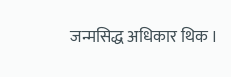जन्मसिद्ध अधिकार थिक ।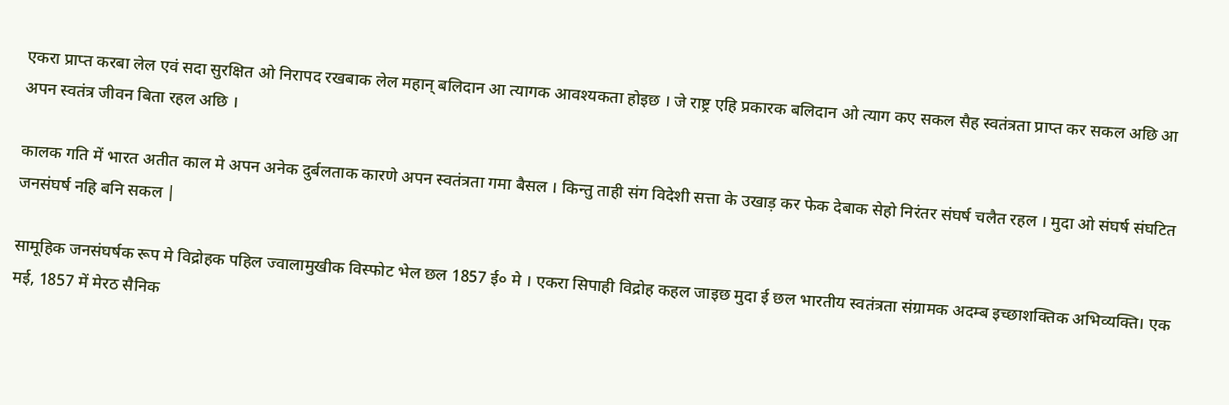एकरा प्राप्त करबा लेल एवं सदा सुरक्षित ओ निरापद रखबाक लेल महान् बलिदान आ त्यागक आवश्यकता होइछ । जे राष्ट्र एहि प्रकारक बलिदान ओ त्याग कए सकल सैह स्वतंत्रता प्राप्त कर सकल अछि आ अपन स्वतंत्र जीवन बिता रहल अछि ।

कालक गति में भारत अतीत काल मे अपन अनेक दुर्बलताक कारणे अपन स्वतंत्रता गमा बैसल । किन्तु ताही संग विदेशी सत्ता के उखाड़ कर फेक देबाक सेहो निरंतर संघर्ष चलैत रहल । मुदा ओ संघर्ष संघटित जनसंघर्ष नहि बनि सकल |

सामूहिक जनसंघर्षक रूप मे विद्रोहक पहिल ज्वालामुखीक विस्फोट भेल छल 1857 ई० मे । एकरा सिपाही विद्रोह कहल जाइछ मुदा ई छल भारतीय स्वतंत्रता संग्रामक अदम्ब इच्छाशक्तिक अभिव्यक्ति। एक मई, 1857 में मेरठ सैनिक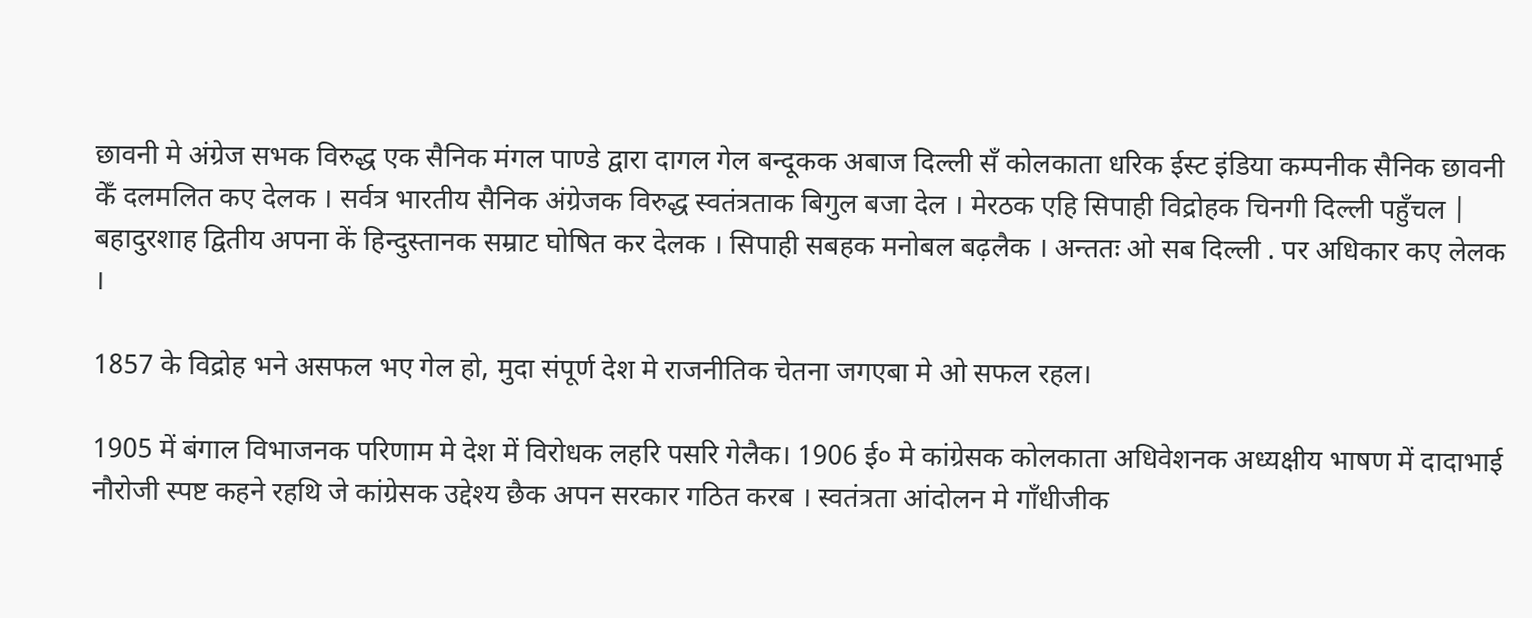छावनी मे अंग्रेज सभक विरुद्ध एक सैनिक मंगल पाण्डे द्वारा दागल गेल बन्दूकक अबाज दिल्ली सँ कोलकाता धरिक ईस्ट इंडिया कम्पनीक सैनिक छावनी केँ दलमलित कए देलक । सर्वत्र भारतीय सैनिक अंग्रेजक विरुद्ध स्वतंत्रताक बिगुल बजा देल । मेरठक एहि सिपाही विद्रोहक चिनगी दिल्ली पहुँचल | बहादुरशाह द्वितीय अपना कें हिन्दुस्तानक सम्राट घोषित कर देलक । सिपाही सबहक मनोबल बढ़लैक । अन्ततः ओ सब दिल्ली . पर अधिकार कए लेलक ।

1857 के विद्रोह भने असफल भए गेल हो, मुदा संपूर्ण देश मे राजनीतिक चेतना जगएबा मे ओ सफल रहल।

1905 में बंगाल विभाजनक परिणाम मे देश में विरोधक लहरि पसरि गेलैक। 1906 ई० मे कांग्रेसक कोलकाता अधिवेशनक अध्यक्षीय भाषण में दादाभाई नौरोजी स्पष्ट कहने रहथि जे कांग्रेसक उद्देश्य छैक अपन सरकार गठित करब । स्वतंत्रता आंदोलन मे गाँधीजीक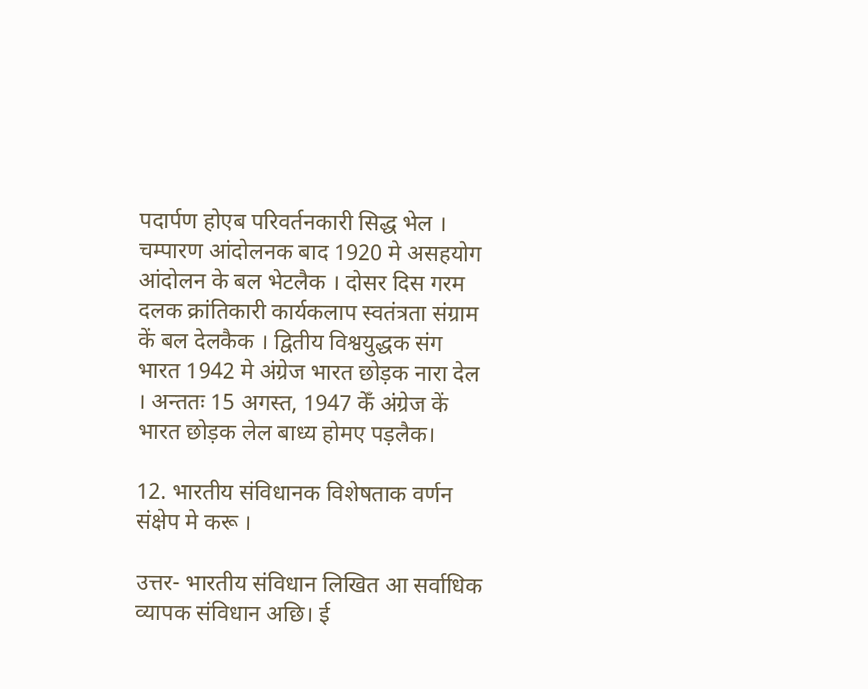पदार्पण होएब परिवर्तनकारी सिद्ध भेल । चम्पारण आंदोलनक बाद 1920 मे असहयोग आंदोलन के बल भेटलैक । दोसर दिस गरम दलक क्रांतिकारी कार्यकलाप स्वतंत्रता संग्राम कें बल देलकैक । द्वितीय विश्वयुद्धक संग भारत 1942 मे अंग्रेज भारत छोड़क नारा देल । अन्ततः 15 अगस्त, 1947 केँ अंग्रेज कें भारत छोड़क लेल बाध्य होमए पड़लैक।

12. भारतीय संविधानक विशेषताक वर्णन संक्षेप मे करू ।

उत्तर- भारतीय संविधान लिखित आ सर्वाधिक व्यापक संविधान अछि। ई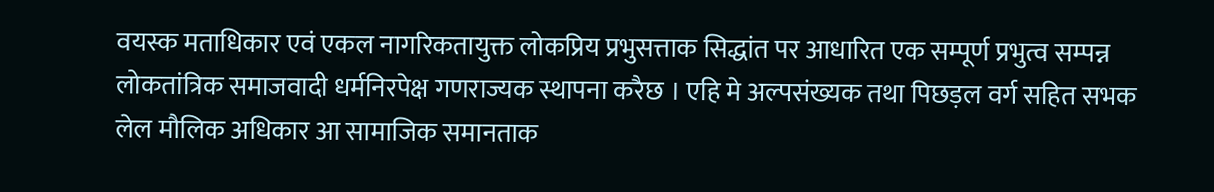वयस्क मताधिकार एवं एकल नागरिकतायुक्त लोकप्रिय प्रभुसत्ताक सिद्धांत पर आधारित एक सम्पूर्ण प्रभुत्व सम्पन्न लोकतांत्रिक समाजवादी धर्मनिरपेक्ष गणराज्यक स्थापना करैछ । एहि मे अल्पसंख्यक तथा पिछड़ल वर्ग सहित सभक लेल मौलिक अधिकार आ सामाजिक समानताक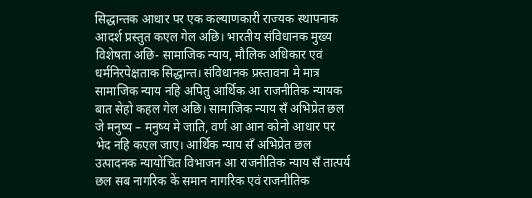सिद्धान्तक आधार पर एक कल्याणकारी राज्यक स्थापनाक आदर्श प्रस्तुत कएल गेल अछि। भारतीय संविधानक मुख्य विशेषता अछि- सामाजिक न्याय, मौलिक अधिकार एवं धर्मनिरपेक्षताक सिद्धान्त। संविधानक प्रस्तावना मे मात्र सामाजिक न्याय नहि अपितु आर्थिक आ राजनीतिक न्यायक बात सेहो कहल गेल अछि। सामाजिक न्याय सँ अभिप्रेत छल जे मनुष्य – मनुष्य मे जाति, वर्ण आ आन कोनो आधार पर भेद नहि कएल जाए। आर्थिक न्याय सँ अभिप्रेत छल उत्पादनक न्यायोचित विभाजन आ राजनीतिक न्याय सँ तात्पर्य छल सब नागरिक कें समान नागरिक एवं राजनीतिक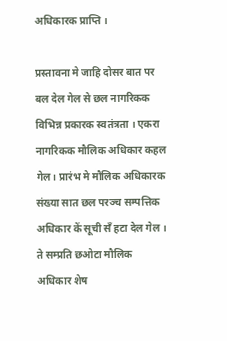अधिकारक प्राप्ति ।

प्रस्तावना मे जाहि दोसर बात पर बल देल गेल से छल नागरिकक विभिन्न प्रकारक स्वतंत्रता । एकरा नागरिकक मौलिक अधिकार कहल गेल। प्रारंभ मे मौलिक अधिकारक संख्या सात छल परञ्च सम्पत्तिक अधिकार कें सूची सँ हटा देल गेल । ते सम्प्रति छओटा मौलिक अधिकार शेष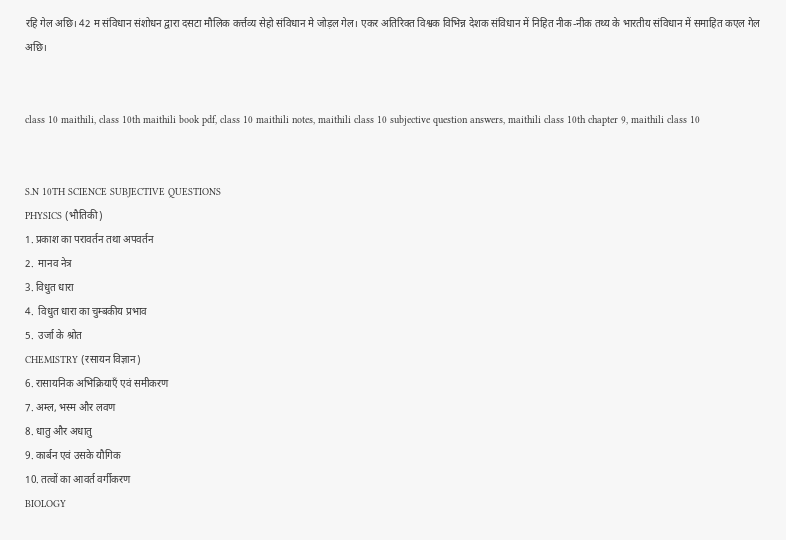रहि गेल अछि। 42 म संविधान संशोधन द्वारा दसटा मौलिक कर्त्तव्य सेहो संविधान मे जोड़ल गेल। एकर अतिरिक्त विश्वक विभिन्न देशक संविधान में निहित नीक-नीक तथ्य के भारतीय संविधान में समाहित कएल गेल अछि।


class 10 maithili, class 10th maithili book pdf, class 10 maithili notes, maithili class 10 subjective question answers, maithili class 10th chapter 9, maithili class 10


S.N 10TH SCIENCE SUBJECTIVE QUESTIONS
PHYSICS (भौतिकी)
1. प्रकाश का परावर्तन तथा अपवर्तन
2.  मानव नेत्र
3. विधुत धारा
4.  विधुत धारा का चुम्बकीय प्रभाव
5.  उर्जा के श्रोत
CHEMISTRY (रसायन विज्ञान)
6. रासायनिक अभिक्रियाएँ एवं समीकरण
7. अम्ल, भस्म और लवण
8. धातु और अधातु
9. कार्बन एवं उसके यौगिक
10. तत्वों का आवर्त वर्गीकरण
BIOLOGY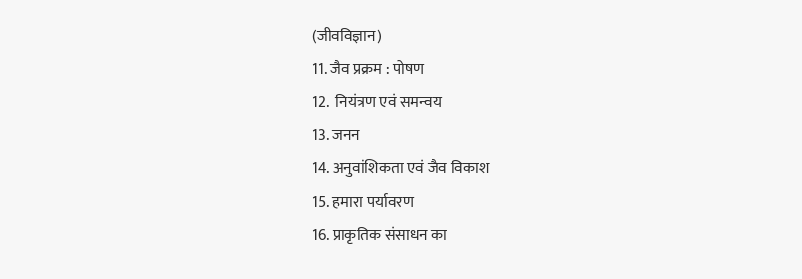(जीवविज्ञान)
11. जैव प्रक्रम : पोषण
12.  नियंत्रण एवं समन्वय
13. जनन
14. अनुवांशिकता एवं जैव विकाश
15. हमारा पर्यावरण
16. प्राकृतिक संसाधन का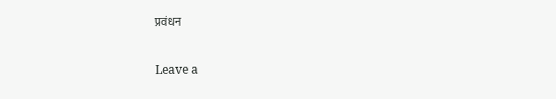प्रवंधन

Leave a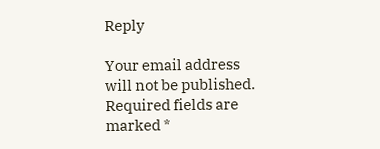Reply

Your email address will not be published. Required fields are marked *